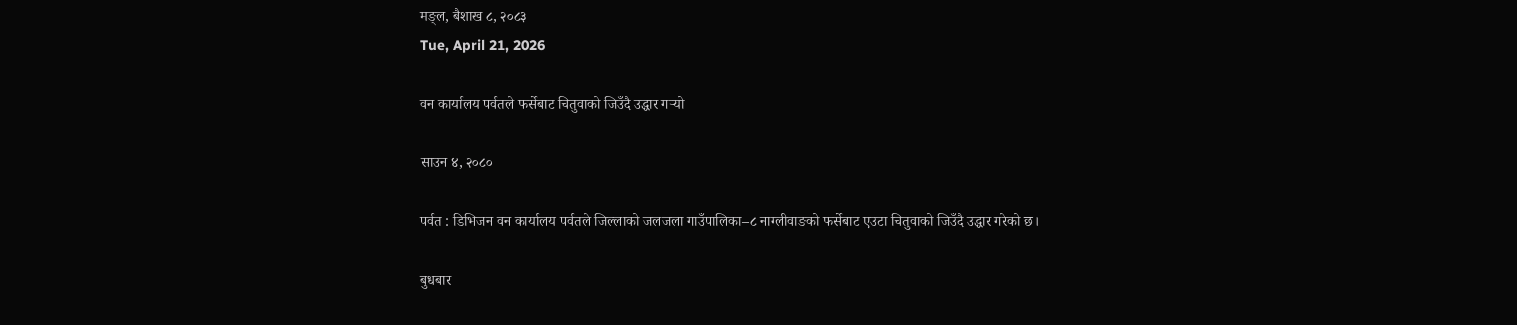मङ्ल, बैशाख ८, २०८३
Tue, April 21, 2026

वन कार्यालय पर्वतले फर्सेबाट चितुवाको जिउँदै उद्धार गर्‍यो

साउन ४, २०८०

पर्वत : डिभिजन वन कार्यालय पर्वतले जिल्लाको जलजला गाउँपालिका–८ नाग्लीवाङको फर्सेबाट एउटा चितुवाको जिउँदै उद्धार गरेको छ।

बुधबार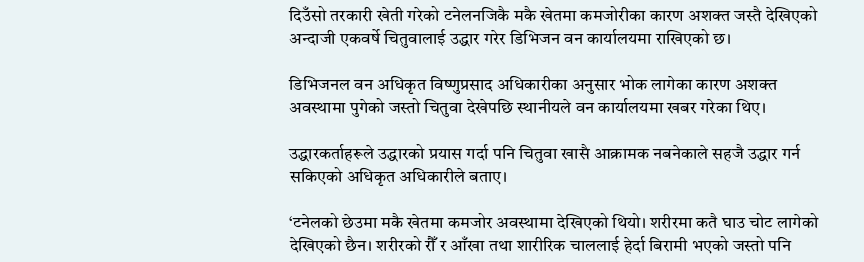दिउँसो तरकारी खेती गरेको टनेलनजिकै मकै खेतमा कमजोरीका कारण अशक्त जस्तै देखिएको अन्दाजी एकवर्षे चितुवालाई उद्धार गरेर डिभिजन वन कार्यालयमा राखिएको छ।

डिभिजनल वन अधिकृत विष्णुप्रसाद अधिकारीका अनुसार भोक लागेका कारण अशक्त अवस्थामा पुगेको जस्तो चितुवा देखेपछि स्थानीयले वन कार्यालयमा खबर गरेका थिए।

उद्धारकर्ताहरूले उद्धारको प्रयास गर्दा पनि चितुवा खासै आक्रामक नबनेकाले सहजै उद्धार गर्न सकिएको अधिकृत अधिकारीले बताए।

‘टनेलको छेउमा मकै खेतमा कमजोर अवस्थामा देखिएको थियो। शरीरमा कतै घाउ चोट लागेको देखिएको छैन। शरीरको रौँ र आँखा तथा शारीरिक चाललाई हेर्दा बिरामी भएको जस्तो पनि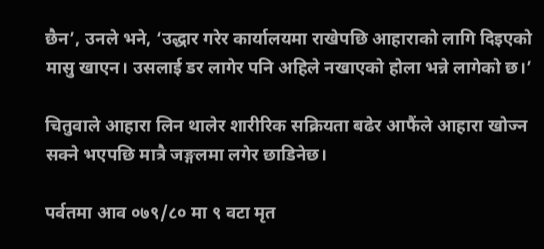छैन’, उनले भने, ‘उद्धार गरेर कार्यालयमा राखेपछि आहाराको लागि दिइएको मासु खाएन। उसलाई डर लागेर पनि अहिले नखाएको होला भन्ने लागेको छ।’

चितुवाले आहारा लिन थालेर शारीरिक सक्रियता बढेर आफैंले आहारा खोज्न सक्ने भएपछि मात्रै जङ्गलमा लगेर छाडिनेछ।

पर्वतमा आव ०७९/८० मा ९ वटा मृत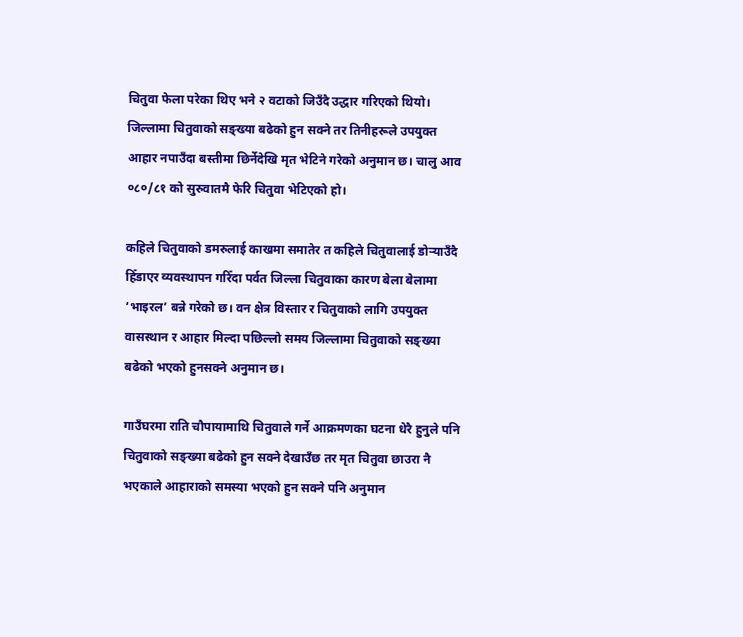चितुवा फेला परेका थिए भने २ वटाको जिउँदै उद्धार गरिएको थियो। जिल्लामा चितुवाको सङ्ख्या बढेको हुन सक्ने तर तिनीहरूले उपयुक्त आहार नपाउँदा बस्तीमा छिर्नेदेखि मृत भेटिने गरेको अनुमान छ। चालु आव ०८०/८१ को सुरुवातमै फेरि चितुवा भेटिएको हो।

कहिले चितुवाको डमरुलाई काखमा समातेर त कहिले चितुवालाई डोर्‍याउँदै हिँडाएर व्यवस्थापन गरिँदा पर्वत जिल्ला चितुवाका कारण बेला बेलामा ‘भाइरल’ बन्ने गरेको छ। वन क्षेत्र विस्तार र चितुवाको लागि उपयुक्त वासस्थान र आहार मिल्दा पछिल्लो समय जिल्लामा चितुवाको सङ्ख्या बढेको भएको हुनसक्ने अनुमान छ।

गाउँघरमा राति चौपायामाथि चितुवाले गर्ने आक्रमणका घटना धेरै हुनुले पनि चितुवाको सङ्ख्या बढेको हुन सक्ने देखाउँछ तर मृत चितुवा छाउरा नै भएकाले आहाराको समस्या भएको हुन सक्ने पनि अनुमान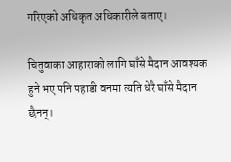गरिएको अधिकृत अधिकारीले बताए।

चितुवाका आहाराको लागि घाँसे मैदान आवश्यक हुने भए पनि पहाडी वनमा त्यति धेरै घाँसे मैदान छैनन्।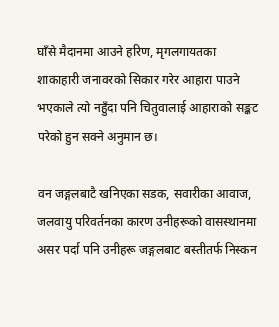घाँसे मैदानमा आउने हरिण, मृगलगायतका शाकाहारी जनावरको सिकार गरेर आहारा पाउने भएकाले त्यो नहुँदा पनि चितुवालाई आहाराको सङ्कट परेको हुन सक्ने अनुमान छ।

वन जङ्गलबाटै खनिएका सडक, सवारीका आवाज, जलवायु परिवर्तनका कारण उनीहरूको वासस्थानमा असर पर्दा पनि उनीहरू जङ्गलबाट बस्तीतर्फ निस्कन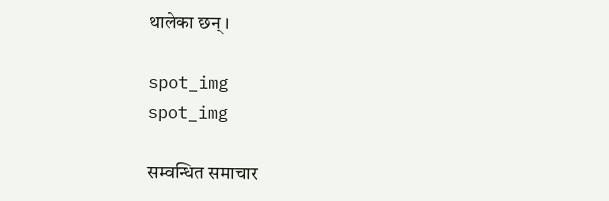थालेका छन्।

spot_img
spot_img

सम्वन्धित समाचार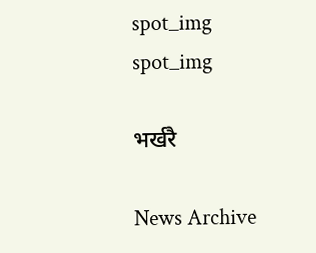spot_img
spot_img

भर्खरै

News Archive